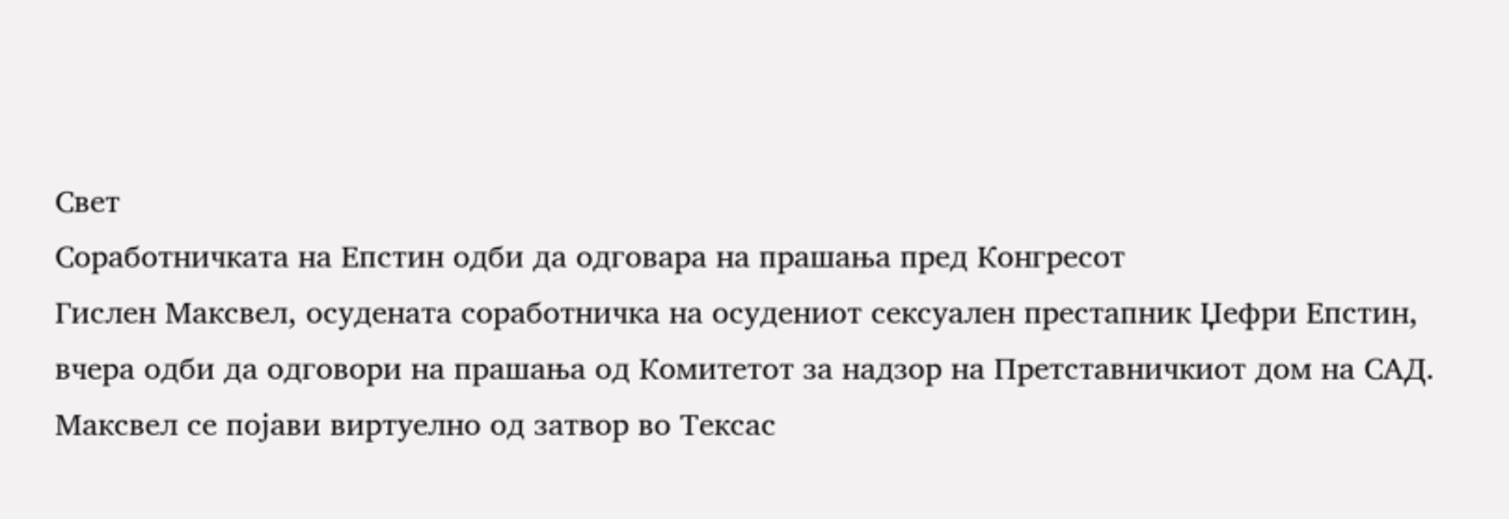Свет
Соработничката на Епстин одби да одговара на прашања пред Конгресот
Гислен Максвел, осудената соработничка на осудениот сексуален престапник Џефри Епстин, вчера одби да одговори на прашања од Комитетот за надзор на Претставничкиот дом на САД. Максвел се појави виртуелно од затвор во Тексас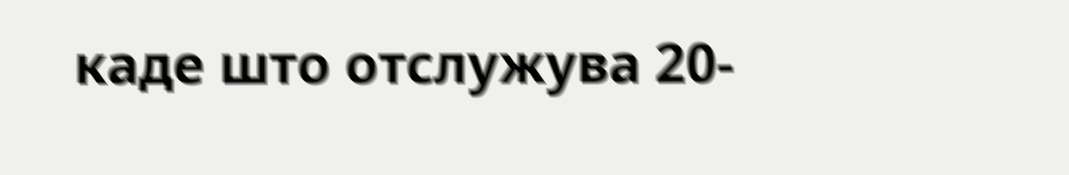каде што отслужува 20-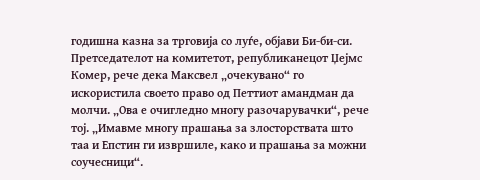годишна казна за трговија со луѓе, објави Би-би-си.
Претседателот на комитетот, републиканецот Џејмс Комер, рече дека Максвел „очекувано“ го искористила своето право од Петтиот амандман да молчи. „Ова е очигледно многу разочарувачки“, рече тој. „Имавме многу прашања за злосторствата што таа и Епстин ги извршиле, како и прашања за можни соучесници“.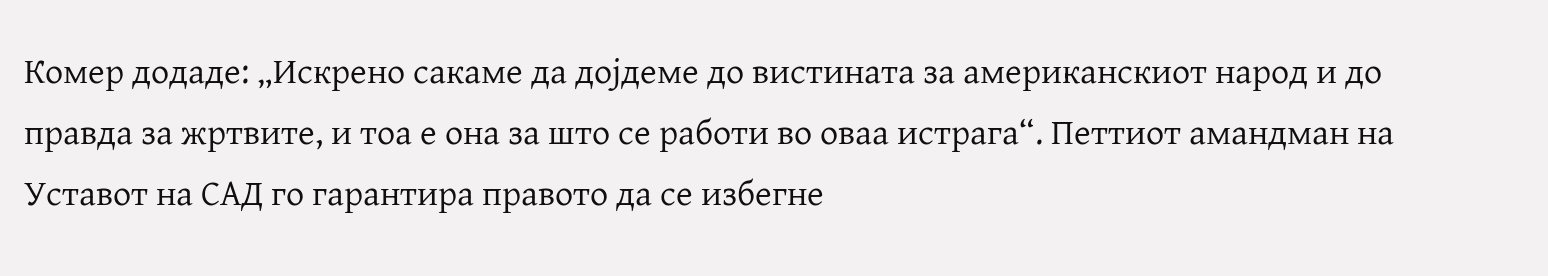Комер додаде: „Искрено сакаме да дојдеме до вистината за американскиот народ и до правда за жртвите, и тоа е она за што се работи во оваа истрага“. Петтиот амандман на Уставот на САД го гарантира правото да се избегне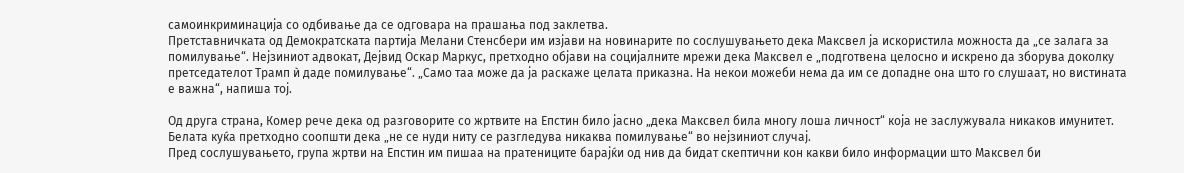самоинкриминација со одбивање да се одговара на прашања под заклетва.
Претставничката од Демократската партија Мелани Стенсбери им изјави на новинарите по сослушувањето дека Максвел ја искористила можноста да „се залага за помилување“. Нејзиниот адвокат, Дејвид Оскар Маркус, претходно објави на социјалните мрежи дека Максвел е „подготвена целосно и искрено да зборува доколку претседателот Трамп ѝ даде помилување“. „Само таа може да ја раскаже целата приказна. На некои можеби нема да им се допадне она што го слушаат, но вистината е важна“, напиша тој.

Од друга страна, Комер рече дека од разговорите со жртвите на Епстин било јасно „дека Максвел била многу лоша личност“ која не заслужувала никаков имунитет. Белата куќа претходно соопшти дека „не се нуди ниту се разгледува никаква помилување“ во нејзиниот случај.
Пред сослушувањето, група жртви на Епстин им пишаа на пратениците барајќи од нив да бидат скептични кон какви било информации што Максвел би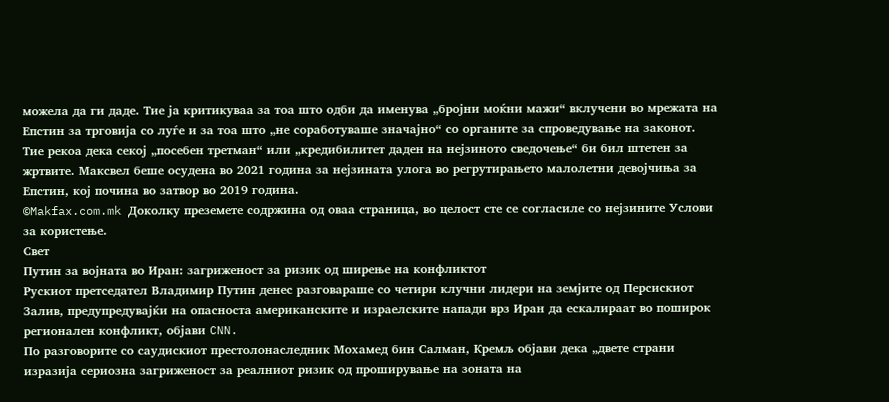можела да ги даде. Тие ја критикуваа за тоа што одби да именува „бројни моќни мажи“ вклучени во мрежата на Епстин за трговија со луѓе и за тоа што „не соработуваше значајно“ со органите за спроведување на законот.
Тие рекоа дека секој „посебен третман“ или „кредибилитет даден на нејзиното сведочење“ би бил штетен за жртвите. Максвел беше осудена во 2021 година за нејзината улога во регрутирањето малолетни девојчиња за Епстин, кој почина во затвор во 2019 година.
©Makfax.com.mk Доколку преземете содржина од оваа страница, во целост сте се согласиле со нејзините Услови за користење.
Свет
Путин за војната во Иран: загриженост за ризик од ширење на конфликтот
Рускиот претседател Владимир Путин денес разговараше со четири клучни лидери на земјите од Персискиот Залив, предупредувајќи на опасноста американските и израелските напади врз Иран да ескалираат во поширок регионален конфликт, објави CNN.
По разговорите со саудискиот престолонаследник Мохамед бин Салман, Кремљ објави дека „двете страни изразија сериозна загриженост за реалниот ризик од проширување на зоната на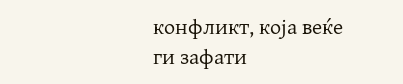конфликт, која веќе ги зафати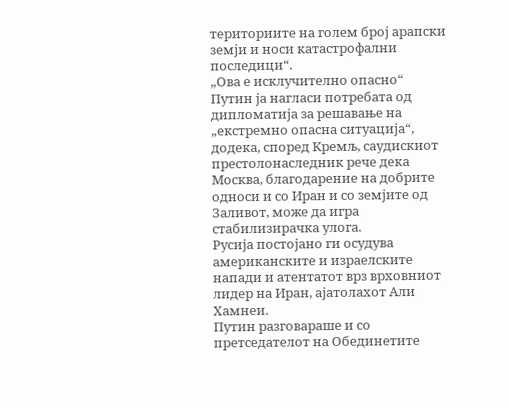териториите на голем број арапски земји и носи катастрофални последици“.
„Ова е исклучително опасно“
Путин ја нагласи потребата од дипломатија за решавање на „екстремно опасна ситуација“, додека, според Кремљ, саудискиот престолонаследник рече дека Москва, благодарение на добрите односи и со Иран и со земјите од Заливот, може да игра стабилизирачка улога.
Русија постојано ги осудува американските и израелските напади и атентатот врз врховниот лидер на Иран, ајатолахот Али Хамнеи.
Путин разговараше и со претседателот на Обединетите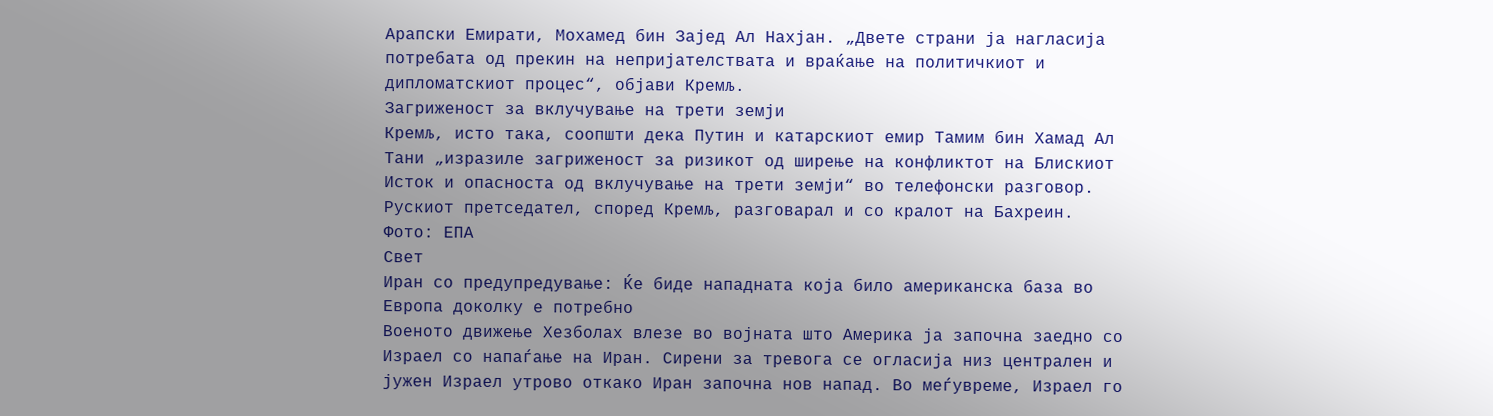Арапски Емирати, Мохамед бин Зајед Ал Нахјан. „Двете страни ја нагласија потребата од прекин на непријателствата и враќање на политичкиот и дипломатскиот процес“, објави Кремљ.
Загриженост за вклучување на трети земји
Кремљ, исто така, соопшти дека Путин и катарскиот емир Тамим бин Хамад Ал Тани „изразиле загриженост за ризикот од ширење на конфликтот на Блискиот Исток и опасноста од вклучување на трети земји“ во телефонски разговор.
Рускиот претседател, според Кремљ, разговарал и со кралот на Бахреин.
Фото: ЕПА
Свет
Иран со предупредување: Ќе биде нападната која било американска база во Европа доколку е потребно
Военото движење Хезболах влезе во војната што Америка ја започна заедно со Израел со напаѓање на Иран. Сирени за тревога се огласија низ централен и јужен Израел утрово откако Иран започна нов напад. Во меѓувреме, Израел го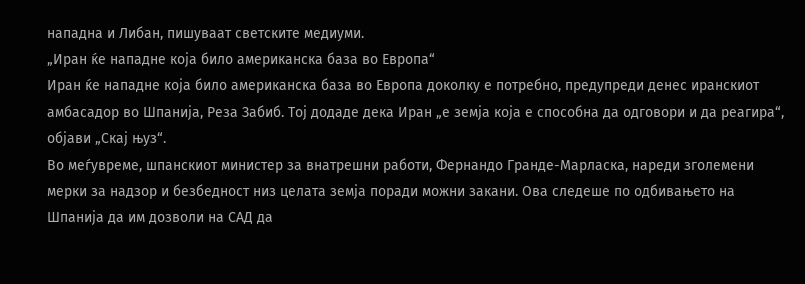нападна и Либан, пишуваат светските медиуми.
„Иран ќе нападне која било американска база во Европа“
Иран ќе нападне која било американска база во Европа доколку е потребно, предупреди денес иранскиот амбасадор во Шпанија, Реза Забиб. Тој додаде дека Иран „е земја која е способна да одговори и да реагира“, објави „Скај њуз“.
Во меѓувреме, шпанскиот министер за внатрешни работи, Фернандо Гранде-Марласка, нареди зголемени мерки за надзор и безбедност низ целата земја поради можни закани. Ова следеше по одбивањето на Шпанија да им дозволи на САД да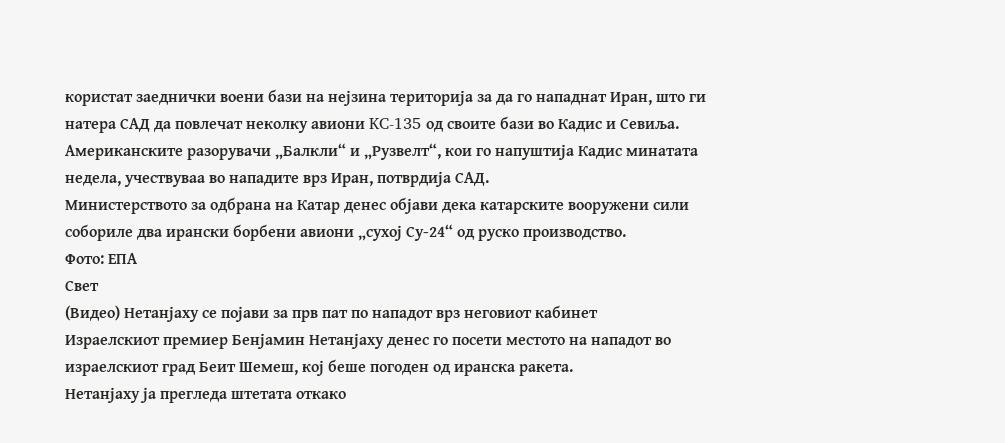користат заеднички воени бази на нејзина територија за да го нападнат Иран, што ги натера САД да повлечат неколку авиони KC-135 од своите бази во Кадис и Севиља.
Американските разорувачи „Балкли“ и „Рузвелт“, кои го напуштија Кадис минатата недела, учествуваа во нападите врз Иран, потврдија САД.
Министерството за одбрана на Катар денес објави дека катарските вооружени сили собориле два ирански борбени авиони „сухој Су-24“ од руско производство.
Фото: ЕПА
Свет
(Видео) Нетанјаху се појави за прв пат по нападот врз неговиот кабинет
Израелскиот премиер Бенјамин Нетанјаху денес го посети местото на нападот во израелскиот град Беит Шемеш, кој беше погоден од иранска ракета.
Нетанјаху ја прегледа штетата откако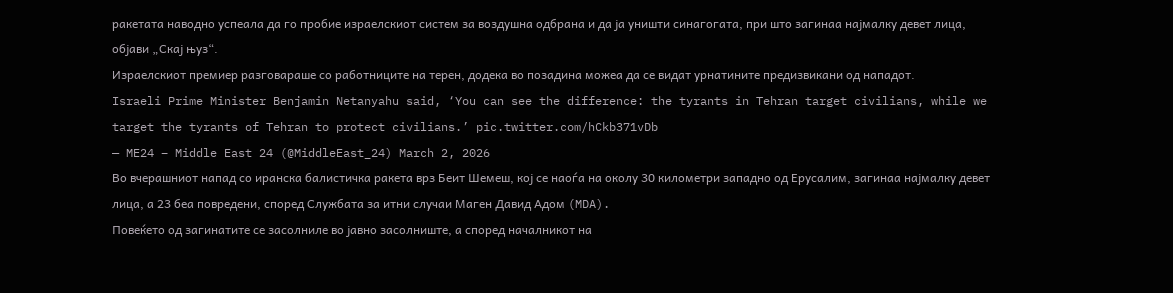ракетата наводно успеала да го пробие израелскиот систем за воздушна одбрана и да ја уништи синагогата, при што загинаа најмалку девет лица, објави „Скај њуз“.
Израелскиот премиер разговараше со работниците на терен, додека во позадина можеа да се видат урнатините предизвикани од нападот.
Israeli Prime Minister Benjamin Netanyahu said, ‘You can see the difference: the tyrants in Tehran target civilians, while we target the tyrants of Tehran to protect civilians.’ pic.twitter.com/hCkb371vDb
— ME24 – Middle East 24 (@MiddleEast_24) March 2, 2026
Во вчерашниот напад со иранска балистичка ракета врз Беит Шемеш, кој се наоѓа на околу 30 километри западно од Ерусалим, загинаа најмалку девет лица, а 23 беа повредени, според Службата за итни случаи Маген Давид Адом (MDA).
Повеќето од загинатите се засолниле во јавно засолниште, а според началникот на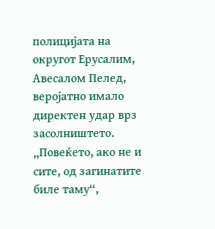полицијата на округот Ерусалим, Авесалом Пелед, веројатно имало директен удар врз засолништето.
„Повеќето, ако не и сите, од загинатите биле таму“,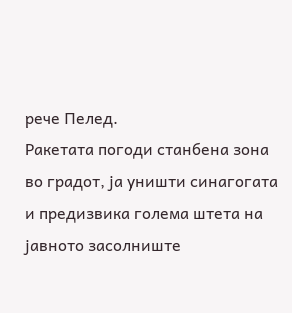рече Пелед.
Ракетата погоди станбена зона во градот, ја уништи синагогата и предизвика голема штета на јавното засолниште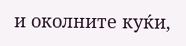и околните куќи,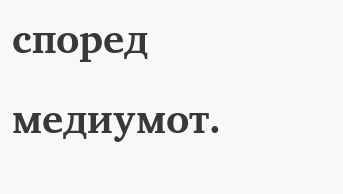според медиумот.